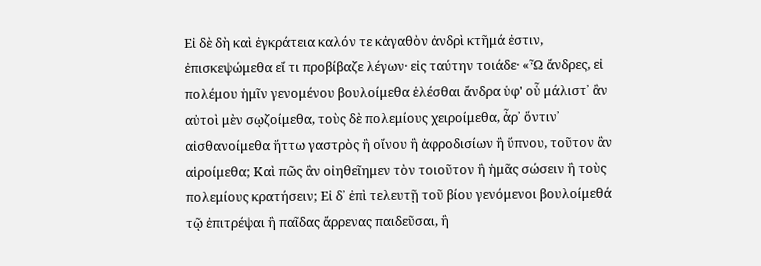Εἰ δὲ δὴ καὶ ἐγκράτεια καλόν τε κἀγαθὸν ἀνδρὶ κτῆμά ἐστιν, ἐπισκεψώμεθα εἴ τι προβίβαζε λέγων· εἰς ταύτην τοιάδε· «Ὦ ἄνδρες, εἰ πολέμου ἡμῖν γενομένου βουλοίμεθα ἑλέσθαι ἄνδρα ὑφ' οὗ μάλιστ᾽ ἂν αὐτοὶ μὲν σῳζοίμεθα, τοὺς δὲ πολεμίους χειροίμεθα, ἆρ᾽ ὅντιν᾽ αἰσθανοίμεθα ἥττω γαστρὸς ἢ οἴνου ἢ ἀφροδισίων ἢ ὕπνου, τοῦτον ἂν αἱροίμεθα; Καὶ πῶς ἂν οἰηθεῖημεν τὸν τοιοῦτον ἢ ἡμᾶς σώσειν ἢ τοὺς πολεμίους κρατήσειν; Εἰ δ᾽ ἐπὶ τελευτῇ τοῦ βίου γενόμενοι βουλοίμεθά τῷ ἐπιτρέψαι ἢ παῖδας ἄρρενας παιδεῦσαι, ἢ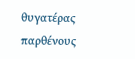θυγατέρας παρθένους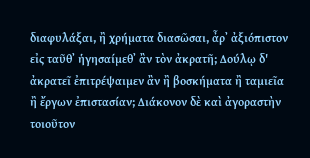διαφυλάξαι, ἢ χρήματα διασῶσαι, ἆρ᾽ ἀξιόπιστον εἰς ταῦθ᾽ ἡγησαίμεθ᾽ ἂν τὸν ἀκρατῆ; Δούλῳ δ' ἀκρατεῖ ἐπιτρέψαιμεν ἂν ἢ βοσκήματα ἢ ταμιεῖα ἢ ἔργων ἐπιστασίαν; Διάκονον δὲ καὶ ἀγοραστὴν τοιοῦτον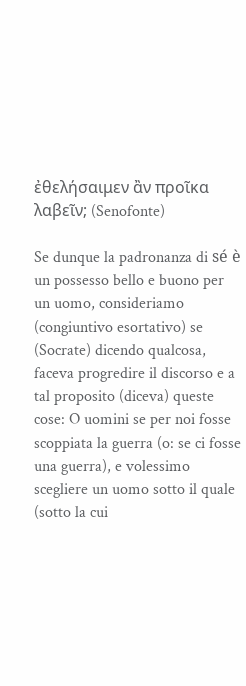ἐθελήσαιμεν ἂν προῖκα λαβεῖν; (Senofonte)

Se dunque la padronanza di sé è un possesso bello e buono per un uomo, consideriamo (congiuntivo esortativo) se (Socrate) dicendo qualcosa, faceva progredire il discorso e a tal proposito (diceva) queste cose: O uomini se per noi fosse scoppiata la guerra (o: se ci fosse una guerra), e volessimo scegliere un uomo sotto il quale (sotto la cui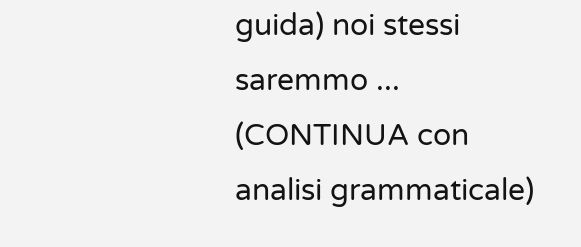guida) noi stessi saremmo ... (CONTINUA con analisi grammaticale)